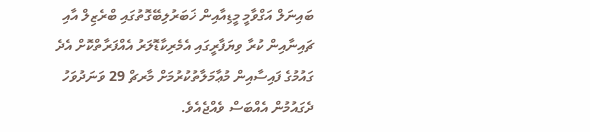ބައިނަލް އަގްވާމީ މީޑިއާއިން ޚަބަރުލިބޭގޮތުގައި ބްރެޒިލް އާއި ޗައިނާއިން ކުރާ ވިޔަފާރީގައި އެމެރިކާޑޮލަރު އެއްފަރާތްކޮށް އެދެ ގައުމުގެ ފައިސާއިން މުޢާމަލާތުކުރުމަށް މާރޗް 29 ވަނަދުވަހު ދެގައުމުން އެއްބަސް ވެއްޖެއެވެ.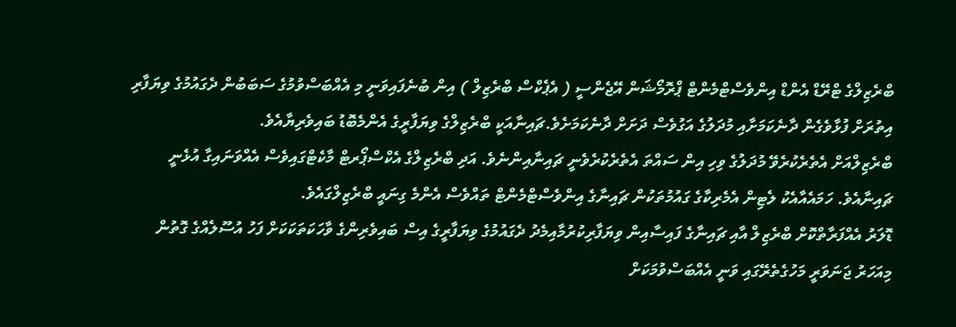ބްރެޒިލްގެ ޓްރޭޑް އެންޑް އިންވެސްޓްމެންޓް ޕްރޮމޯޝަން އޭޖެންސީ ( އެޕެކްސް ބްރެޒިލް ) އިން ބުނެފައިވަނީ މި އެއްބަސްވުމުގެ ސަބަބުން ދެގައުމުގެ ވިޔަފާރި އިތުރަށް ފުޅާވެގެން ދާނެކަމަށާއި މުދަލުގެ އަގުވެސް ދަށަށް ދާނެކަމަށެވެ.ޗައިނާއަކީ ބްރެޒިލްގެ ވިޔަފާރީގެ އެންމެބޮޑު ބައިވެރިޔާއެވެ.
ބްރެޒިލްއަށް އެތެރެކުރެވޭ މުދަލުގެ ވިހި އިން ސައްތަ އެތެރެކުރެވެނީ ޗައިނާއިންނެވެ. އަދި ބްރެޒިލްގެ އެކްސްޕޯރޓް މާކެޓްގައިވެސް އެއްވަނައިގާ އުޅެނީ ޗައިނާއެވެ. ހަމައެއާއެކު ލެޓިން އެމެރިކާގެ ގައުމުތަކުން ޗައިނާގެ އިންވެސްޓްމެންޓް ތައްވެސް އެންމެ ގިނައީ ބްރެޒިލްގައެވެ.
ޑޮލަރު އެއްފަރާތްކޮށް ބްރެޒިލް އާއި ޗައިނާގެ ފައިސާއިން ވިޔަފާރިކުރުމާއިމެދު ދެގައުމުގެ ވިޔަފާރީގެ އިސް ބައިވެރިންގެ ވާހަކަތަކަކަށް ފަހު އުސޫލެއްގެ ގޮތުން މިއަހަރު ޖަނަވަރީ މަހުގެތެރޭގައި ވަނީ އެއްބަސްވުމަކަށް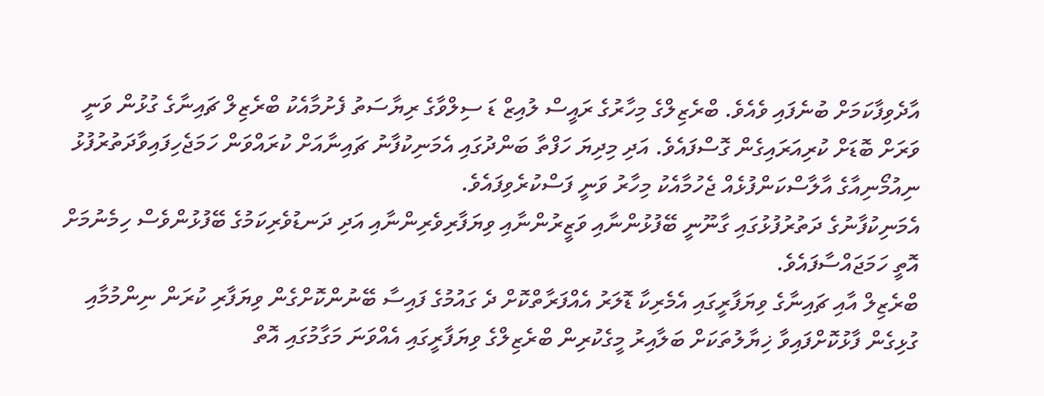އާދެވިފާކަމަށް ބުނެފައި ވެއެވެ. ބްރެޒިލްގެ މިހާރުގެ ރައީސް ލުއިޒް ޑަ ސިލްވާގެ ރިޔާސަތު ފެށުމާއެކު ބްރެޒިލް ޗައިނާގެ ގުޅުން ވަނީ ވަރަށް ބޮޑަށް ކުރިއަރައިގެން ގޮސްފައެވެ. އަދި މިދިޔަ ހަފްތާ ބަންދުގައި އެމަނިކުފާނު ޗައިނާއަށް ކުރައްވަން ހަމަޖެހިފައިވާދަތުރުފުޅު ނިއުމޯނިއާގެ އާލާސްކަންފުޅެއް ޖެހުމާއެކު މިހާރު ވަނީ ފަސްކުރެވިފައެވެ.
އެމަނިކުފާނުގެ ދަތުރުފުޅުގައި ގާނޫނީ ބޭފުޅުންނާއި ވަޒީރުންނާއި ވިޔަފާރިވެރިންނާއި އަދި ދަނޑުވެރިކަމުގެ ބޭފުޅުންވެސް ހިމެނުމަށް އޮތީ ހަމަޖައްސާފައެވެ.
ބްރެޒިލް އާއި ޗައިނާގެ ވިޔަފާރީގައި އެމެރިކާ ޑޮލަރު އެއްފަރާތްކޮށް ދެ ގައުމުގެ ފައިސާ ބޭނުންކޮށްގެން ވިޔަފާރި ކުރަން ނިންމުމާއި ގުޅިގެން ފާޅުކޮށްފައިވާ ޚިޔާލުތަކަށް ބަލާއިރު މީގެކުރިން ބްރެޒިލްގެ ވިޔަފާރީގައި އެއްވަނަ މަގާމުގައި އޮތް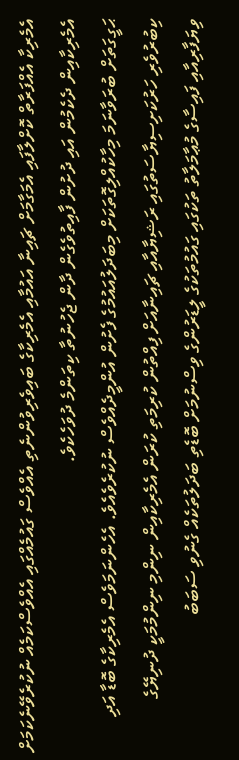އެމެރިކާ އެއްފަރާތް ކޮށްލާފައި އެމަގާމަށް ޗައިނާ އައުމާއި އެމެރިކާގެ ބައިވެރިވުންނެތި އެއްވެސް ގައުމެއްގައި އެއްވެސްކަމެއް ނުކުރެވޭނެކަމަށް އެމެރިކާއިން ދެކެމުން އައި ދުށުން ފާއިތުވެގެން ދާން ޖެހުނުތާ ކިތަންމެ ދުވަހެކެވެ.
ޙަގީގަތަށް ބުރަވާނަމަ މިހާކުއްލިގޮތަކަށް މިބަދަލުއައުމުގެ ފެށުން އުންމީދެއްވެސް ނުކުރެވެއެވެ. އެހެންނަމަވެސް އެމެރިކާގެ ބޮޑާ އަދި ކިބުރުވެރި ހަރުކަށިސިޔާސަތުގައި ރަޝިޔާއާއި ޗައިނާއަށް ފިއްތުން ކުރިމަތި ކުރަން އެމެރިކާއިން ނިންމި ނިންމުމަކީ ދުނިޔޭގެ ވިޔަފާރިއާއި ފައިސާގެ މުޢާމަލާތު ތަކުގައި ގައުމުތަކުގެ ލީޑަރުންގެ ވިސްނުމަށް ބޮޑެތި ބަދަލުތަކެއް ގެނުވި ސަބަބު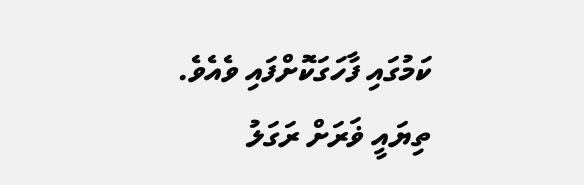ކަމުގައި ފާހަގަކޮށްފައި ވެއެވެ.
ތިޔައީ ޥަރަށް ރަގަލު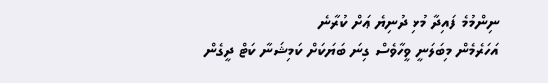ނިންމުމެ ފައިދާ މުޅި ދުނިޔެ ޢަށް ކުރާނެ
އަހަރެމެން މިބަލަނީ ވީހާވެސް ގިނަ ބަޔަކަށް ކަމިޝަނާ ކަޓް ދީގެން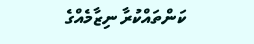ކަންތައްކުރާ ނިޒާމެއްގެ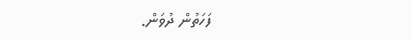ފަހަތުން ދުވަން.